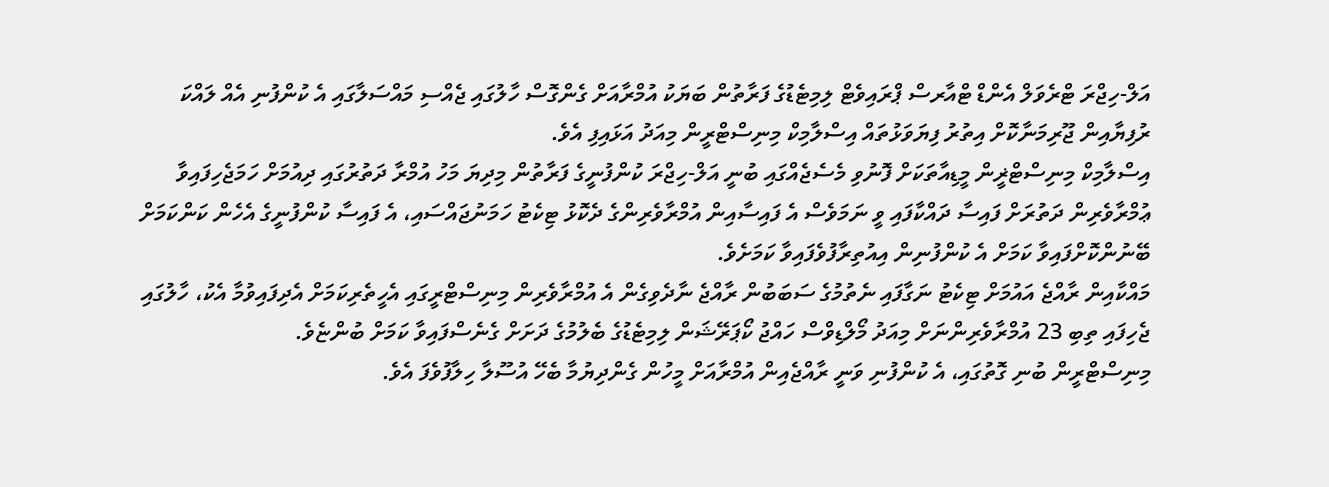އަލް-ހިޖްރަ ޓްރެވަލް އެންޑް ޓްއާރސް ޕްރައިވެޓް ލިމިޓެޑުގެ ފަރާތުން ބަޔަކު އުމްރާއަށް ގެންގޮސް ހާލުގައި ޖެއްސި މައްސަލާގައި އެ ކުންފުނި އެއް ލައްކަ ރުފިޔާއިން ޖޫރިމަނާކޮށް އިތުރު ފިޔަވަޅުތައް އިސްލާމިކް މިނިސްޓްރީން މިއަދު އަޅައިފި އެވެ.
އިސްލާމިކް މިނިސްޓްޜީން މީޑިއާތަކަށް ފޮނުވި މެސެޖެއްގައި ބުނީ އަލް-ހިޖްރަ ކުންފުނީގެ ފަރާތުން މިދިޔަ މަހު އުމްރާ ދަތުރުގައި ދިއުމަށް ހަމަޖެހިފައިވާ ޢުމްރާވެރިން ދަތުރަށް ފައިސާ ދައްކާފައި ވީ ނަމަވެސް އެ ފައިސާއިން އުމްރާވެރިންގެ ދެކޮޅު ޓިކެޓު ހަމަނުޖައްސައި، އެ ފައިސާ ކުންފުނީގެ އެހެން ކަންކަމަށް ބޭނުންކޮށްފައިވާ ކަމަށް އެ ކުންފުނިން އިއުތިރާފުވެފައިވާ ކަމަށެވެ.
މައްކާއިން ރާއްޖެ އައުމަށް ޓިކެޓު ނަގާފައި ނެތުމުގެ ސަބަބުން ރާއްޖެ ނާދެވިގެން އެ އުމްރާވެރިން މިނިސްޓްރީގައި އެހީތެރިކަމަށް އެދިފައިވުމާ އެކު، ހާލުގައި ޖެހިފައި ތިބި 23 އުމްރާވެރިންނަށް މިއަދު މޯލްޑިވްސް ހައްޖު ކޯޕަރޭޝަން ލިމިޓެޑުގެ ބެލުމުގެ ދަށަށް ގެނެސްފައިވާ ކަމަށް ބުންޏެވެ.
މިނިސްޓްރީން ބުނި ގޮތުގައި، އެ ކުންފުނި ވަނީ ރާއްޖެއިން އުމްރާއަށް މީހުން ގެންދިޔުމާ ބެހޭ އުސޫލާ ހިލާފުވެފަ އެވެ.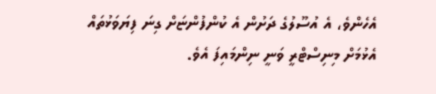އެހެންވެ، އެ އުސޫލުގެ ދަށުން އެ ކުންފުންޏަށް ގިނަ ފިޔަވަޅުތައް އެޅުމަށް މިނިސްޓްރީ ވަނީ ނިންމައިފަ އެވެ.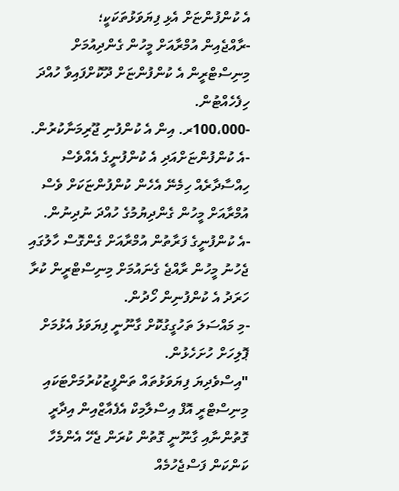އެ ކުންފުންޏަށް އެޅި ފިޔަވަޅުތަކަކީ؛
-ރާއްޖެއިން އުމްރާއަށް މީހުން ގެންދިއުމަށް މިނިސްޓްރީން އެ ކުންފުންޏަށް ދޫކޮށްފައިވާ ހުއްދަ ހިފެހެއްޓުން.
-100،000ރ. އިން އެ ކުންފުނި ޖޫރިމަނާކުރުން.
-އެ ކުންފުންޏަށްއަދި އެ ކުންފުނީގެ އެއްވެސް ހިއްސާދާރެއް ހިމެނޭ އެހެން ކުންފުންޏަކަށް ވެސް އުމްރާއަށް މީހުން ގެންދިޔުމުގެ ހުއްދަ ނުދިނުން.
-އެ ކުންފުނީގެ ފަރާތުން އުމްރާއަށް ގެންގޮސް ހާލުގައި ޖެހުނު މީހުން ރާއްޖެ ގެނައުމަށް މިނިސްޓްރީން ކުރާ ހަރަދު އެ ކުންފުނިން ހޯދުން.
-މި މައްސަލަ ތަހުގީގުކޮށް ގާނޫނީ ފިޔަވަޅު އެޅުމަށް ޕޮލިހަށް ހުށަހެޅުން.
"އިސްވެދިޔަ ފިޔަވަޅުތައް ތަންފީޒުކުރުމަށްޓަކައި މިނިސްޓްރީ އޮފް އިސްލާމިކް އެފެއާޒްއިން އިދާރީ ގޮތުންނާއި ގާނޫނީ ގޮތުން ކުރަން ޖެހޭ އެންމެހާ ކަންކަން ފަސްޖެހުމެއް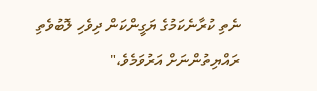ނެތި ކުރާނެކަމުގެ ޔަގީންކަން ދިވެހި ލޮބުވެތި ރައްޔިތުންނަށް އަރުވަމެވެ،"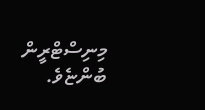މިނިސްޓްރީން ބުންޏެވެ.